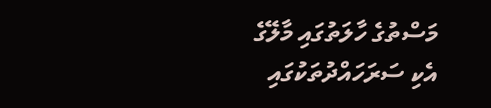މަސްތުގެ ހާލަތުގައި މާލޭގެ އެކި ސަރަހައްދުތަކުގައި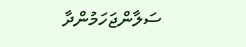ސަލާންޖަހަމުންދާ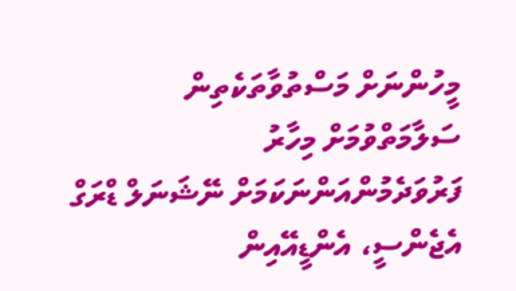މީހުންނަށް މަސްތުވާތަކެތިން ސަލާމަތްވުމަށް މިހާރު ފަރުވަދެމުންއަންނަކަމަށް ނޭޝަނަލް ޑްރަގް އެޖެންސީ، އެންޑީއޭއިން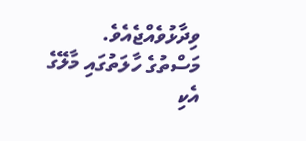ވިދާޅުވެއްޖެއެވެ.
މަސްތުގެ ހާލަތުގައި މާލޭގެ އެކި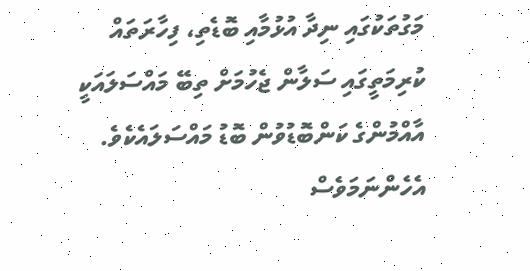މަގުތަކުގައި ނިދާ އުޅުމާއި ބޮޑެތި، ފިހާރަތައް ކުރިމަތީގައި ސަލާން ޖެހުމަށް ތިބޭ މައްސަލައަކީ އާއްމުންގެ ކަންބޮޑުވުން ބޮޑު މައްސަލައެކެވެ. އެހެންނަމަވެސް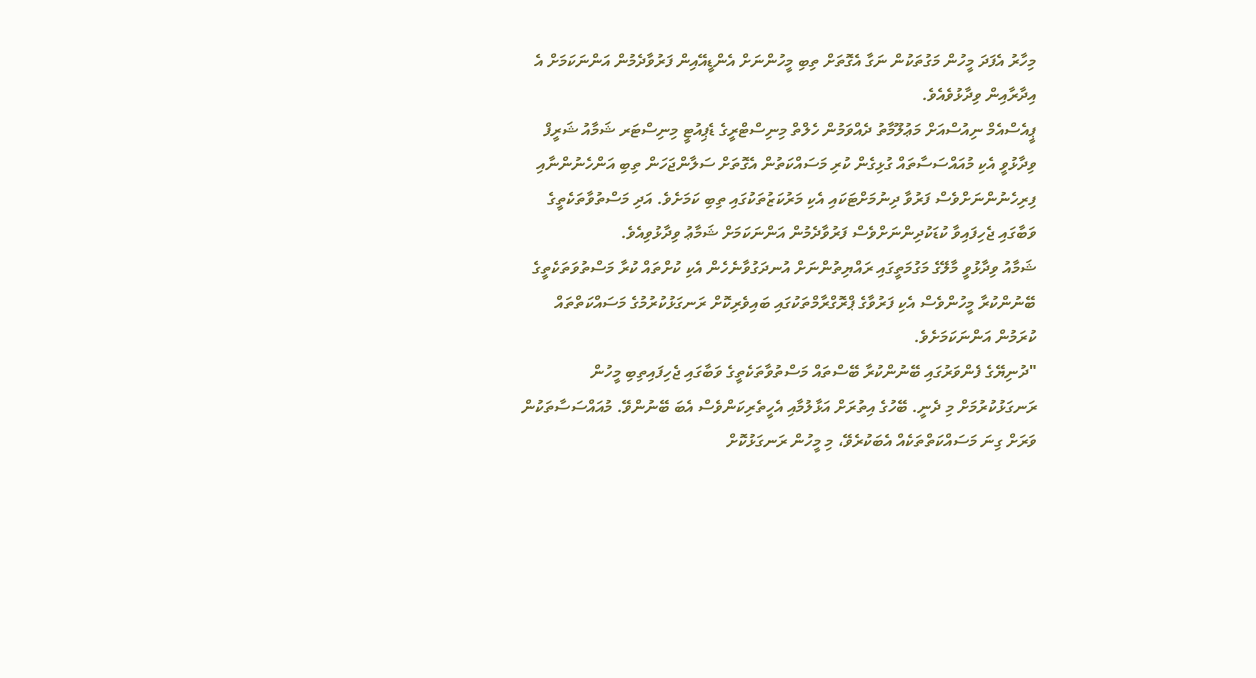މިހާރު އެފަދަ މީހުން މަގުތަކުން ނަގާ އެގޮތަށް ތިބި މީހުންނަށް އެންޑީއޭއިން ފަރުވާދެމުން އަންނަކަމަށް އެ އިދާރާއިން ވިދާޅުވެއެވެ.
ޕީއެސްއެމް ނިއުސްއަށް މަޢުލޫމާތު ދެއްވަމުން ހެލްތް މިނިސްޓްރީގެ ޑެޕިއުޓީ މިނިސްޓަރ ޝަމާއު ޝަރީފް ވިދާޅުވީ އެކި މުއައްސަސާތައް ގުޅިގެން ކުރި މަސައްކަތުން އެގޮތަށް ސަލާންޖަހަން ތިބި އަންހެނުންނާއި ފިރިހެނުންނަށްވެސް ފަރުވާ ދިނުމަށްޓަކައި އެކި މަރުކަޒުތަކުގައި ތިބި ކަމަށެވެ. އަދި މަސްތުވާތަކެތީގެ ވަބާގައި ޖެހިފައިވާ ކުޑަކުދިންނަށްވެސް ފަރުވާދެމުން އަންނަކަމަށް ޝަމާޢު ވިދާޅުވިއެވެ.
ޝަމާއު ވިދާޅުވީ މާލޭގެ މަގުމަތީގައި ރައްޔިތުންނަށް އުނދަގުވާނެހެން އެކި ކުށްތައް ކުރާ މަސްތުވަތަކެތީގެ ބޭނުންކުރާ މީހުންވެސް އެކި ފަރުވާގެ ޕްރޮގްރާމްތަކުގައި ބައިވެރިކޮށް ރަނގަޅުކުރުމުގެ މަސައްކަތްތައް ކުރަމުން އަންނަކަމަށެވެ.
"ދުނިޔޭގެ ފެންވަރުގައި ބޭނުންކުރާ ބޭސްތައް މަސްތުވާތަކެތީގެ ވަބާގައި ޖެހިފައިތިބި މީހުން ރަނގަޅުކުރުމަށް މި ދެނީ. ބޭހުގެ އިތުރަށް އަޅާލުމާއި އެހީތެރިކަންވެސް އެބަ ބޭނުންވޭ. މުއައްސަސާތަކުން ވަރަށް ގިނަ މަސައްކަތްތަކެއް އެބަކުރެވޭ، މި މީހުން ރަނގަޅުކޮށް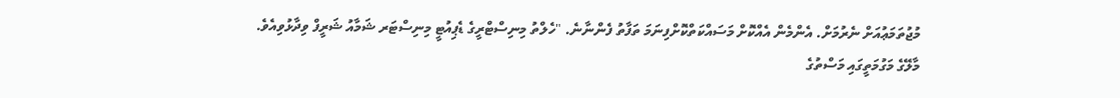މުޖުތަމަޢުއަށް ނެރުމަށް. އެންމެން އެއްކޮށް މަސައްކަތްކޮށްފިނަމަ ތަފާތު ފެންނާނެ. "ހެލްތު މިނިސްޓްރީގެ ޑެޕިއުޓީ މިނިސްޓަރ ޝަމާއު ޝަރީފް ވިދާޅުވިއެވެ.
މާލޭގެ މަގުމަތީގައި މަސްތުގެ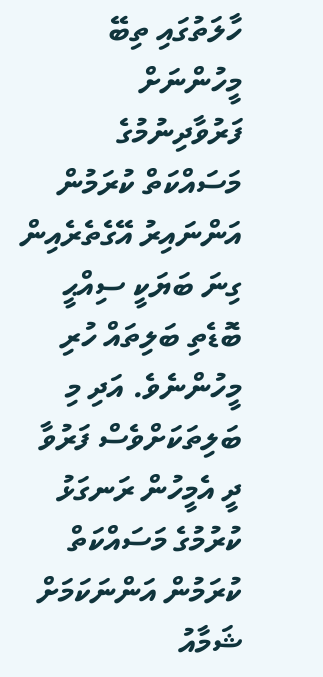ހާލަތުގައި ތިބޭ މީހުންނަށް ފަރުވާދިނުމުގެ މަސައްކަތް ކުރަމުން އަންނައިރު އޭގެތެރެއިން ގިނަ ބަޔަކީ ސިއްޙީ ބޮޑެތި ބަލިތައް ހުރި މީހުންނެވެ. އަދި މި ބަލިތަކަށްވެސް ފަރުވާ ދީ އެމީހުން ރަނގަޅު ކުރުމުގެ މަސައްކަތް ކުރަމުން އަންނަކަމަށް ޝަމާއު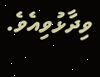ވިދާޅުވިއެވެ.